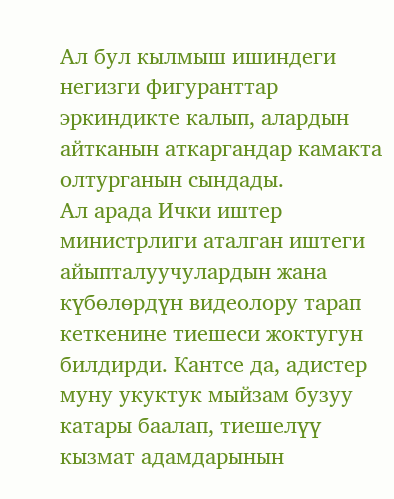Ал бул кылмыш ишиндеги негизги фигуранттар эркиндикте калып, алардын айтканын аткаргандар камакта олтурганын сындады.
Ал арада Ички иштер министрлиги аталган иштеги айыпталуучулардын жана күбөлөрдүн видеолору тарап кеткенине тиешеси жоктугун билдирди. Кантсе да, адистер муну укуктук мыйзам бузуу катары баалап, тиешелүү кызмат адамдарынын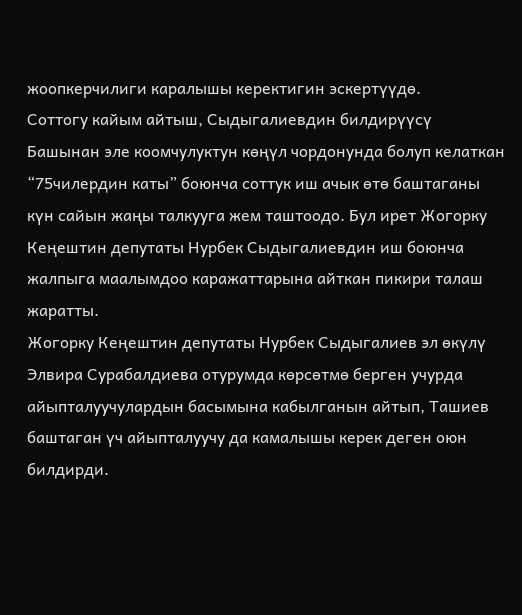жоопкерчилиги каралышы керектигин эскертүүдө.
Соттогу кайым айтыш, Сыдыгалиевдин билдирүүсү
Башынан эле коомчулуктун көңүл чордонунда болуп келаткан “75чилердин каты” боюнча соттук иш ачык өтө баштаганы күн сайын жаңы талкууга жем таштоодо. Бул ирет Жогорку Кеңештин депутаты Нурбек Сыдыгалиевдин иш боюнча жалпыга маалымдоо каражаттарына айткан пикири талаш жаратты.
Жогорку Кеңештин депутаты Нурбек Сыдыгалиев эл өкүлү Элвира Сурабалдиева отурумда көрсөтмө берген учурда айыпталуучулардын басымына кабылганын айтып, Ташиев баштаган үч айыпталуучу да камалышы керек деген оюн билдирди.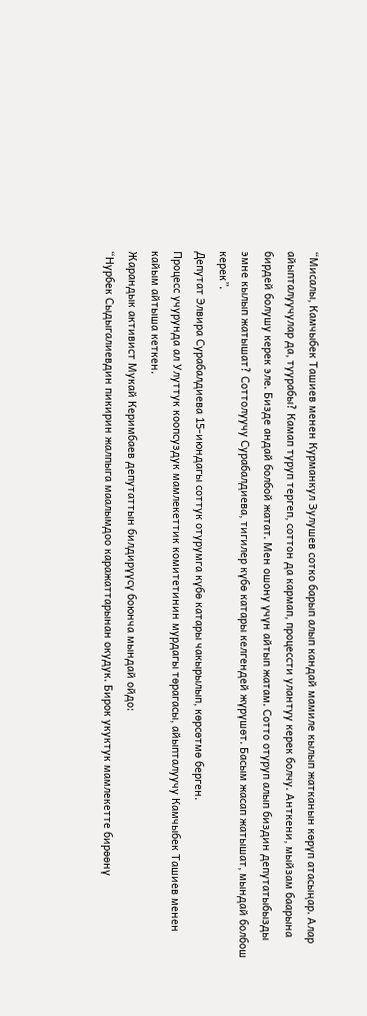“Мисалы, Камчыбек Ташиев менен Курманкул Зулушев сотко барып алып кандай мамиле кылып жатканын көрүп атасыңар. Алар айыпталуучулар да, туурабы? Камап туруп тергеп, соттон да кармап, процессти улантуу керек болчу. Анткени, мыйзам баарына бирдей болушу керек эле. Бизде андай болбой жатат. Мен ошону үчүн айтып жатам. Сотто отуруп алып биздин депутатыбызды эмне кылып жатышат? Соттолуучу Сурабалдиева, тигилер күбө катары келгендей жүрүшөт. Басым жасап жатышат, мындай болбош керек”.
Депутат Элвира Сурабалдиева 15-июндагы соттук отурумга күбө катары чакырылып, көрсөтмө берген.
Процесс учурунда ал Улуттук коопсуздук мамлекеттик комитетинин мурдагы төрагасы, айыпталуучу Камчыбек Ташиев менен кайым айтыша кеткен.
Жарандык активист Мукай Керимбаев депутаттын билдирүүсү боюнча мындай ойдо:
“Нурбек Сыдыгалиевдин пикирин жалпыга маалымдоо каражаттарынан окудук. Бирок укуктук мамлекетте бирөөнү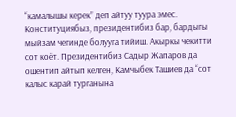“камалышы керек” деп айтуу туура эмес. Конституциябыз, президентибиз бар, бардыгы мыйзам чегинде болууга тийиш. Акыркы чекитти сот коёт. Президентибиз Садыр Жапаров да ошентип айтып келген, Камчыбек Ташиев да “сот калыс карай турганына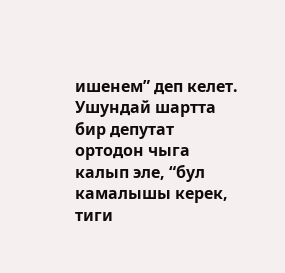ишенем” деп келет. Ушундай шартта бир депутат ортодон чыга калып эле, “бул камалышы керек, тиги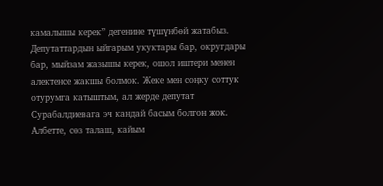камалышы керек” дегенине түшүнбөй жатабыз. Депутаттардын ыйгарым укуктары бар, округдары бар, мыйзам жазышы керек, ошол иштери менен алектенсе жакшы болмок. Жеке мен соңку соттук отурумга катыштым, ал жерде депутат Сурабалдиевага эч кандай басым болгон жок. Албетте, сөз талаш, кайым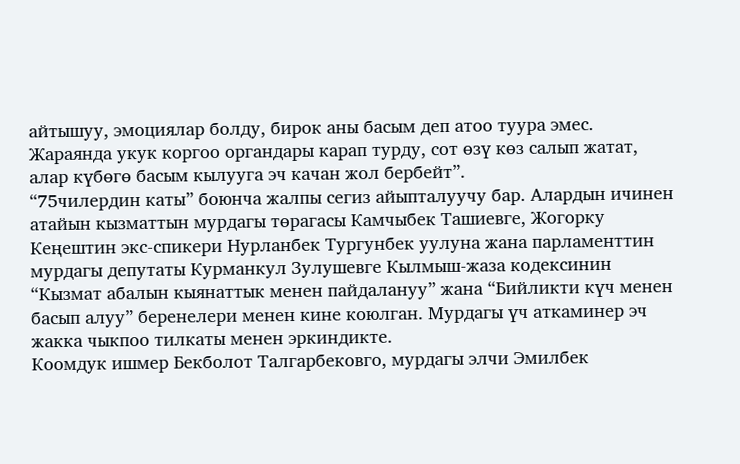айтышуу, эмоциялар болду, бирок аны басым деп атоо туура эмес. Жараянда укук коргоо органдары карап турду, сот өзү көз салып жатат, алар күбөгө басым кылууга эч качан жол бербейт”.
“75чилердин каты” боюнча жалпы сегиз айыпталуучу бар. Алардын ичинен атайын кызматтын мурдагы төрагасы Камчыбек Ташиевге, Жогорку Кеңештин экс-спикери Нурланбек Тургунбек уулуна жана парламенттин мурдагы депутаты Курманкул Зулушевге Кылмыш-жаза кодексинин “Кызмат абалын кыянаттык менен пайдалануу” жана “Бийликти күч менен басып алуу” беренелери менен кине коюлган. Мурдагы үч аткаминер эч жакка чыкпоо тилкаты менен эркиндикте.
Коомдук ишмер Бекболот Талгарбековго, мурдагы элчи Эмилбек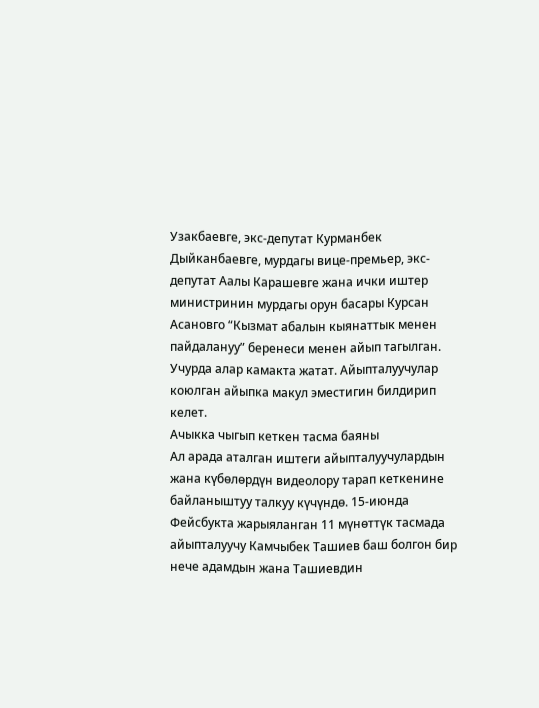Узакбаевге, экс-депутат Курманбек Дыйканбаевге, мурдагы вице-премьер, экс-депутат Аалы Карашевге жана ички иштер министринин мурдагы орун басары Курсан Асановго “Кызмат абалын кыянаттык менен пайдалануу” беренеси менен айып тагылган. Учурда алар камакта жатат. Айыпталуучулар коюлган айыпка макул эместигин билдирип келет.
Ачыкка чыгып кеткен тасма баяны
Ал арада аталган иштеги айыпталуучулардын жана күбөлөрдүн видеолору тарап кеткенине байланыштуу талкуу күчүндө. 15-июнда Фейсбукта жарыяланган 11 мүнөттүк тасмада айыпталуучу Камчыбек Ташиев баш болгон бир нече адамдын жана Ташиевдин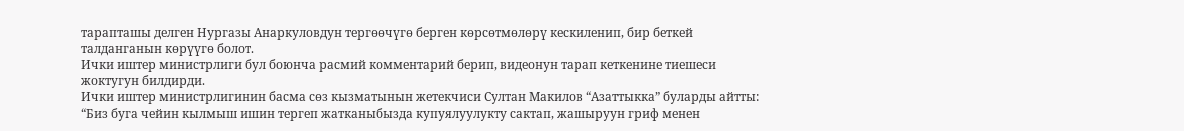тарапташы делген Нургазы Анаркуловдун тергөөчүгө берген көрсөтмөлөрү кескиленип, бир беткей талданганын көрүүгө болот.
Ички иштер министрлиги бул боюнча расмий комментарий берип, видеонун тарап кеткенине тиешеси жоктугун билдирди.
Ички иштер министрлигинин басма сөз кызматынын жетекчиси Султан Макилов “Азаттыкка” буларды айтты:
“Биз буга чейин кылмыш ишин тергеп жатканыбызда купуялуулукту сактап, жашыруун гриф менен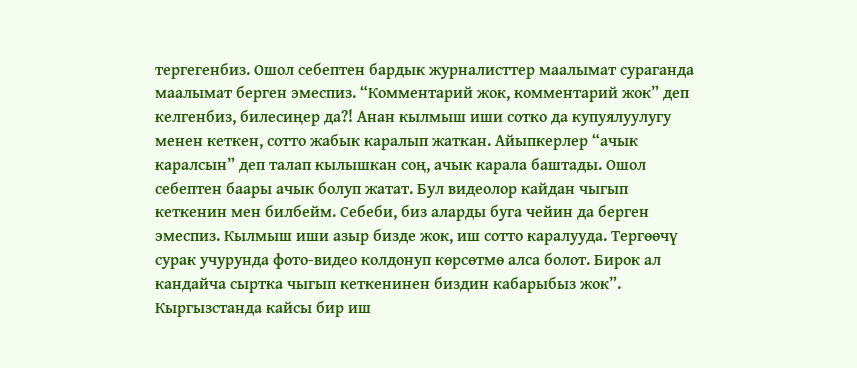тергегенбиз. Ошол себептен бардык журналисттер маалымат сураганда маалымат берген эмеспиз. “Комментарий жок, комментарий жок” деп келгенбиз, билесиңер да?! Анан кылмыш иши сотко да купуялуулугу менен кеткен, сотто жабык каралып жаткан. Айыпкерлер “ачык каралсын” деп талап кылышкан соң, ачык карала баштады. Ошол себептен баары ачык болуп жатат. Бул видеолор кайдан чыгып кеткенин мен билбейм. Себеби, биз аларды буга чейин да берген эмеспиз. Кылмыш иши азыр бизде жок, иш сотто каралууда. Тергөөчү сурак учурунда фото-видео колдонуп көрсөтмө алса болот. Бирок ал кандайча сыртка чыгып кеткенинен биздин кабарыбыз жок”.
Кыргызстанда кайсы бир иш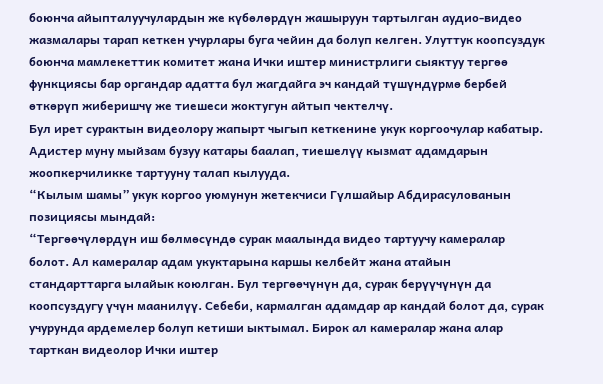боюнча айыпталуучулардын же күбөлөрдүн жашыруун тартылган аудио-видео жазмалары тарап кеткен учурлары буга чейин да болуп келген. Улуттук коопсуздук боюнча мамлекеттик комитет жана Ички иштер министрлиги сыяктуу тергөө функциясы бар органдар адатта бул жагдайга эч кандай түшүндүрмө бербей өткөрүп жиберишчү же тиешеси жоктугун айтып чектелчү.
Бул ирет сурактын видеолору жапырт чыгып кеткенине укук коргоочулар кабатыр. Адистер муну мыйзам бузуу катары баалап, тиешелүү кызмат адамдарын жоопкерчиликке тартууну талап кылууда.
“Кылым шамы” укук коргоо уюмунун жетекчиси Гүлшайыр Абдирасулованын позициясы мындай:
“Тергөөчүлөрдүн иш бөлмөсүндө сурак маалында видео тартуучу камералар болот. Ал камералар адам укуктарына каршы келбейт жана атайын стандарттарга ылайык коюлган. Бул тергөөчүнүн да, сурак берүүчүнүн да коопсуздугу үчүн маанилүү. Себеби, кармалган адамдар ар кандай болот да, сурак учурунда ардемелер болуп кетиши ыктымал. Бирок ал камералар жана алар тарткан видеолор Ички иштер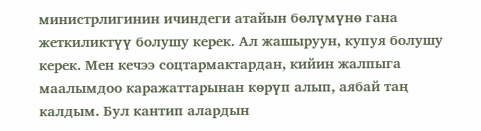министрлигинин ичиндеги атайын бөлүмүнө гана жеткиликтүү болушу керек. Ал жашыруун, купуя болушу керек. Мен кечээ соцтармактардан, кийин жалпыга маалымдоо каражаттарынан көрүп алып, аябай таң калдым. Бул кантип алардын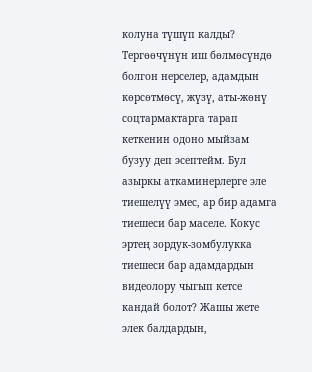колуна түшүп калды? Тергөөчүнүн иш бөлмөсүндө болгон нерселер, адамдын көрсөтмөсү, жүзү, аты-жөнү соцтармактарга тарап кеткенин одоно мыйзам бузуу деп эсептейм. Бул азыркы аткаминерлерге эле тиешелүү эмес, ар бир адамга тиешеси бар маселе. Кокус эртең зордук-зомбулукка тиешеси бар адамдардын видеолору чыгып кетсе кандай болот? Жашы жете элек балдардын,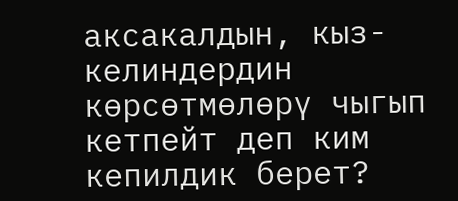аксакалдын, кыз-келиндердин көрсөтмөлөрү чыгып кетпейт деп ким кепилдик берет?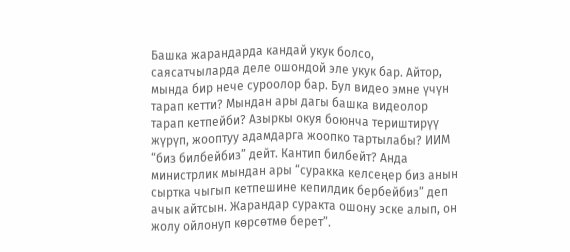Башка жарандарда кандай укук болсо, саясатчыларда деле ошондой эле укук бар. Айтор, мында бир нече суроолор бар. Бул видео эмне үчүн тарап кетти? Мындан ары дагы башка видеолор тарап кетпейби? Азыркы окуя боюнча териштирүү жүрүп, жооптуу адамдарга жоопко тартылабы? ИИМ “биз билбейбиз” дейт. Кантип билбейт? Анда министрлик мындан ары “суракка келсеңер биз анын сыртка чыгып кетпешине кепилдик бербейбиз” деп ачык айтсын. Жарандар суракта ошону эске алып, он жолу ойлонуп көрсөтмө берет”.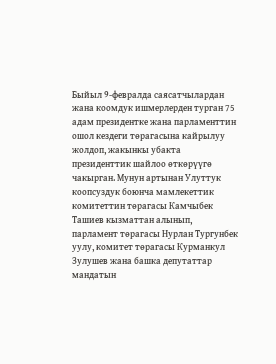Быйыл 9-февралда саясатчылардан жана коомдук ишмерлерден турган 75 адам президентке жана парламенттин ошол кездеги төрагасына кайрылуу жолдоп, жакынкы убакта президенттик шайлоо өткөрүүгө чакырган. Мунун артынан Улуттук коопсуздук боюнча мамлекеттик комитеттин төрагасы Камчыбек Ташиев кызматтан алынып, парламент төрагасы Нурлан Тургунбек уулу, комитет төрагасы Курманкул Зулушев жана башка депутаттар мандатын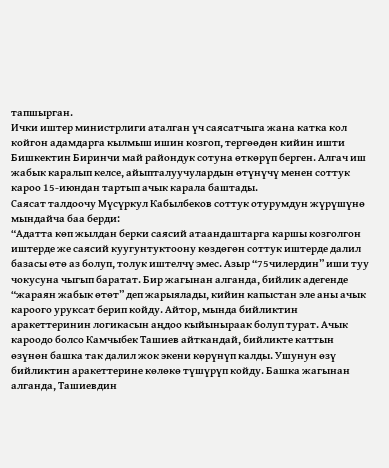тапшырган.
Ички иштер министрлиги аталган үч саясатчыга жана катка кол койгон адамдарга кылмыш ишин козгоп, тергөөдөн кийин ишти Бишкектин Биринчи май райондук сотуна өткөрүп берген. Алгач иш жабык каралып келсе, айыпталуучулардын өтүнүчү менен соттук кароо 15-июндан тартып ачык карала баштады.
Саясат талдоочу Мүсүркул Кабылбеков соттук отурумдун жүрүшүнө мындайча баа берди:
“Адатта көп жылдан берки саясий атаандаштарга каршы козголгон иштерде же саясий куугунтуктоону көздөгөн соттук иштерде далил базасы өтө аз болуп, толук иштелчү эмес. Азыр “75чилердин” иши туу чокусуна чыгып баратат. Бир жагынан алганда, бийлик адегенде “жараян жабык өтөт” деп жарыялады, кийин капыстан эле аны ачык кароого уруксат берип койду. Айтор, мында бийликтин аракеттеринин логикасын аңдоо кыйыныраак болуп турат. Ачык кароодо болсо Камчыбек Ташиев айткандай, бийликте каттын өзүнөн башка так далил жок экени көрүнүп калды. Ушунун өзү бийликтин аракеттерине көлөкө түшүрүп койду. Башка жагынан алганда, Ташиевдин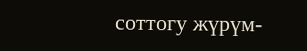соттогу жүрүм-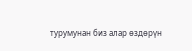турумунан биз алар өздөрүн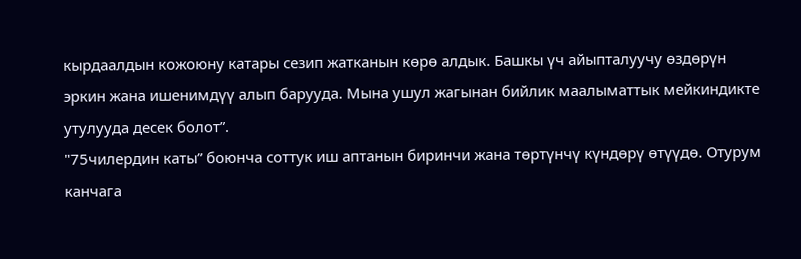кырдаалдын кожоюну катары сезип жатканын көрө алдык. Башкы үч айыпталуучу өздөрүн эркин жана ишенимдүү алып барууда. Мына ушул жагынан бийлик маалыматтык мейкиндикте утулууда десек болот”.
"75чилердин каты” боюнча соттук иш аптанын биринчи жана төртүнчү күндөрү өтүүдө. Отурум канчага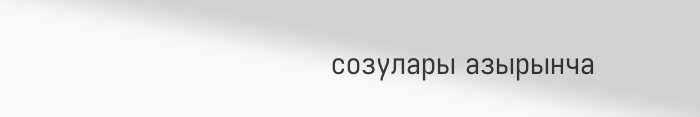созулары азырынча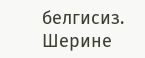белгисиз.
Шерине